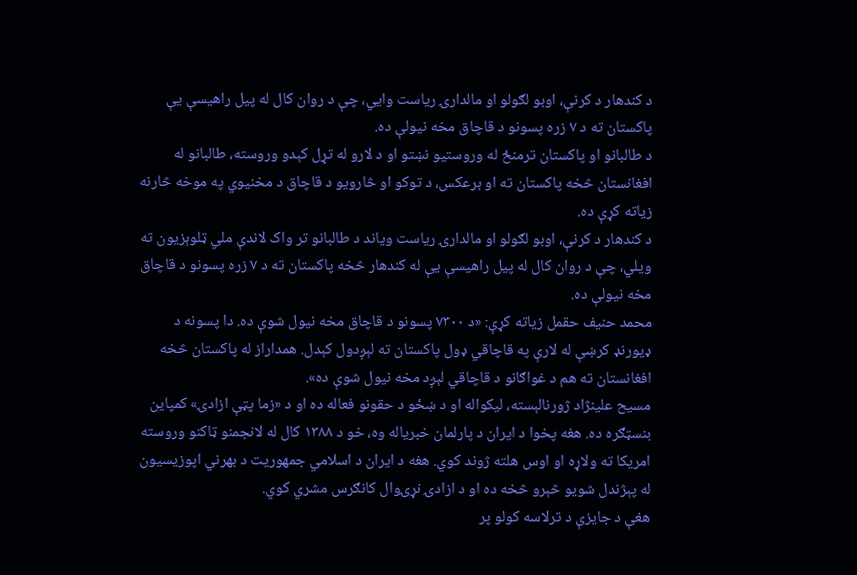د کندهار د کرنې، اوبو لګولو او مالدارۍ ریاست وایي، چې د روان کال له پیل راهیسې یې پاکستان ته د ۷ زره پسونو د قاچاق مخه نیولې ده.
د طالبانو او پاکستان ترمنځ له وروستیو نښتو او د لارو له تړل کېدو وروسته، طالبانو له افغانستان څخه پاکستان ته او برعکس، د توکو او څارویو د قاچاق د مخنیوي په موخه څارنه زیاته کړې ده.
د کندهار د کرنې، اوبو لګولو او مالدارۍ ریاست ویاند د طالبانو تر واک لاندې ملي ټلوېزیون ته ویلي، چې د روان کال له پیل راهیسې یې له کندهار څخه پاکستان ته د ۷ زره پسونو د قاچاق مخه نیولې ده.
محمد حنیف حقمل زیاته کړې: «د ۷۳۰۰ پسونو د قاچاق مخه نیول شوې ده. دا پسونه د ډیورنډ کرښې له لارې په قاچاقي ډول پاکستان ته لېږدول کېدل. همداراز له پاکستان څخه افغانستان ته هم د غواګانو د قاچاقي لېږد مخه نیول شوې ده».
مسیح علينژاد ژورنالېسته، لیکواله او د ښځو د حقونو فعاله ده او د «زما پټې ازادۍ» کمپاین بنسټګره ده. هغه پخوا د ایران د پارلمان خبریاله وه، خو د ۱۳۸۸ کال له لانجمنو ټاکنو وروسته امریکا ته ولاړه او اوس هلته ژوند کوي. هغه د ایران د اسلامي جمهوریت د بهرني اپوزیسیون له پېژندل شویو څېرو څخه ده او د ازادۍ نړۍوال کانګرس مشري کوي.
هغې د جایزې د ترلاسه کولو پر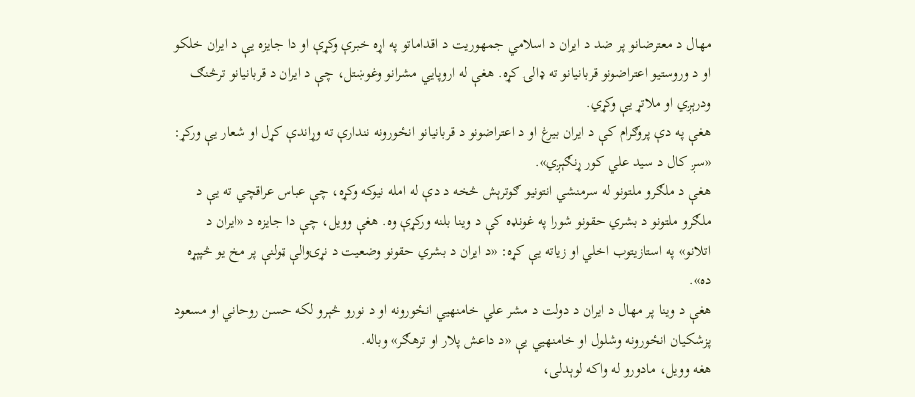مهال د معترضانو پر ضد د ایران د اسلامي جمهوریت د اقداماتو په اړه خبرې وکړې او دا جایزه یې د ایران خلکو او د وروستیو اعتراضونو قربانیانو ته ډالۍ کړه. هغې له اروپايي مشرانو وغوښتل، چې د ایران د قربانیانو ترڅنګ ودرېږي او ملاتړ یې وکړي.
هغې په دې پروګرام کې د ایران بیرغ او د اعتراضونو د قربانیانو انځورونه نندارې ته وړاندې کړل او شعار یې ورکړ: «سږ کال د سید علي کور ړنګېږي».
هغې د ملګرو ملتونو له سرمنشي انتونیو ګوترېش څخه د دې له امله نیوکه وکړه، چې عباس عراقچي ته یې د ملګرو ملتونو د بشري حقونو شورا په غونډه کې د وینا بلنه ورکړې وه. هغې وویل، چې دا جایزه د «ایران د اتلانو» په استازیتوب اخلي او زیاته یې کړه: «د ایران د بشري حقونو وضعیت د نړۍوالې ټولنې پر مخ یو څپېړه ده».
هغې د وینا پر مهال د ایران د دولت د مشر علي خامنهيي انځورونه او د نورو څېرو لکه حسن روحاني او مسعود پزشکیان انځورونه وشلول او خامنهيي یې «د داعش پلار او ترهګر» وباله.
هغه وویل، مادورو له واکه لوېدلی،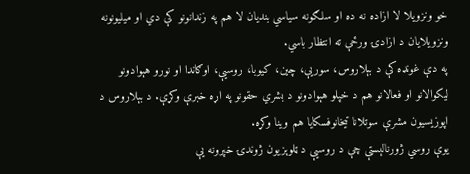خو ونزویلا لا ازاده نه ده او سلګونه سیاسي بندیان لا هم په زندانونو کې دي او میلیونونه ونزویلايان د ازادۍ ورځې ته انتظار باسي.
په دې غونډه کې د بېلاروس، سوریې، چین، کیوبا، روسیې، اوګاندا او نورو هېوادونو لیکوالانو او فعالانو هم د خپلو هېوادونو د بشري حقونو په اړه خبرې وکړې. د بېلاروس د اپوزیسیون مشرې سوتلانا تیخانوفسکایا هم وینا وکړه.
یوې روسي ژورنالېستې چې د روسیې د ټلوېزیون ژوندۍ خپرونه یې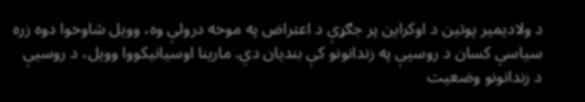د ولادیمیر پوتین د اوکراین پر جګړې د اعتراض په موخه درولې وه، وویل شاوخوا دوه زره سیاسي کسان د روسیې په زندانونو کې بندیان دي. مارینا اوسیانیکووا وویل، د روسیې د زندانونو وضعیت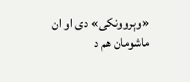«وېروونکی» دی او ان ماشومان هم د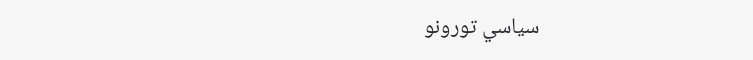سیاسي تورونو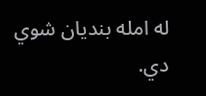له امله بندیان شوي دي.